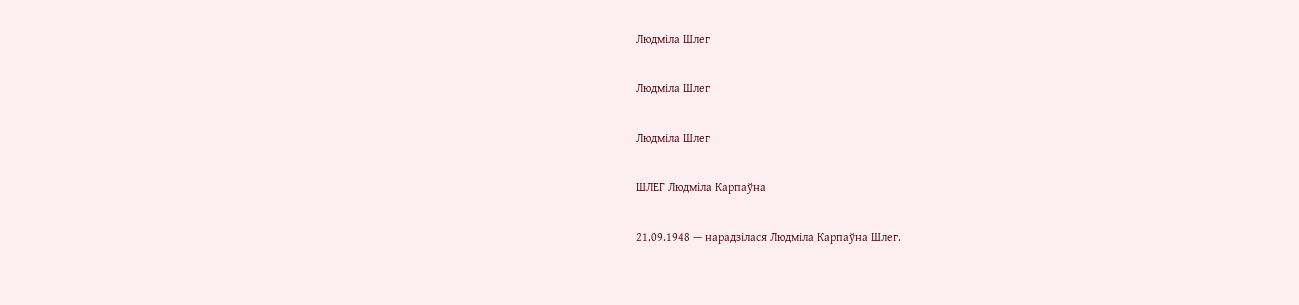Людміла Шлег

Людміла Шлег

Людміла Шлег

ШЛЕГ Людміла Карпаўна

21.09.1948 — нарадзілася Людміла Карпаўна Шлег.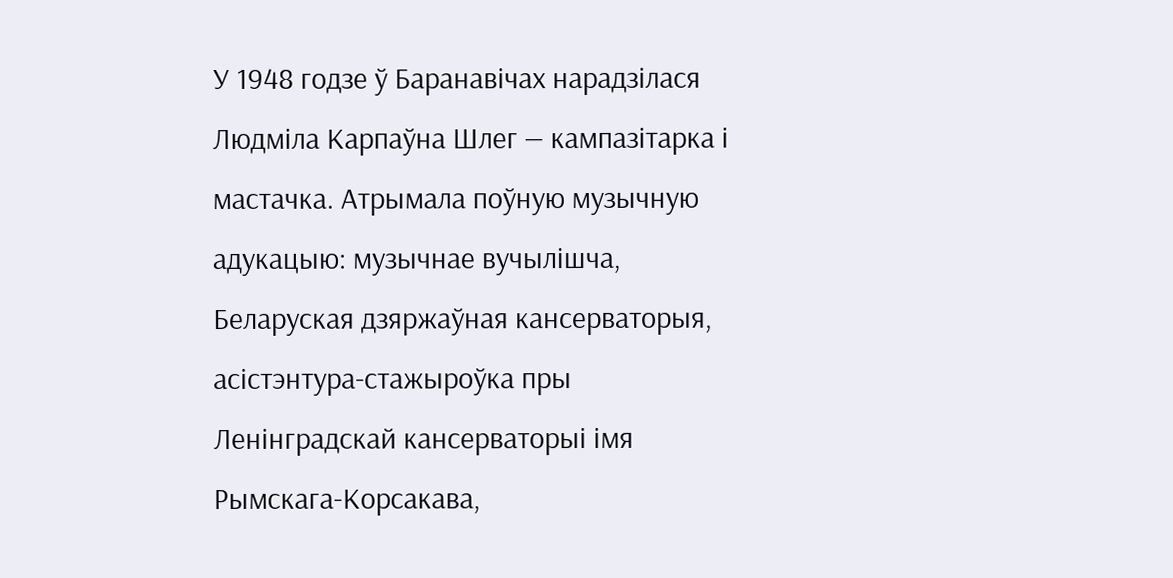У 1948 годзе ў Баранавічах нарадзілася Людміла Карпаўна Шлег — кампазітарка і мастачка. Атрымала поўную музычную адукацыю: музычнае вучылішча, Беларуская дзяржаўная кансерваторыя, асістэнтура-стажыроўка пры Ленінградскай кансерваторыі імя Рымскага-Корсакава,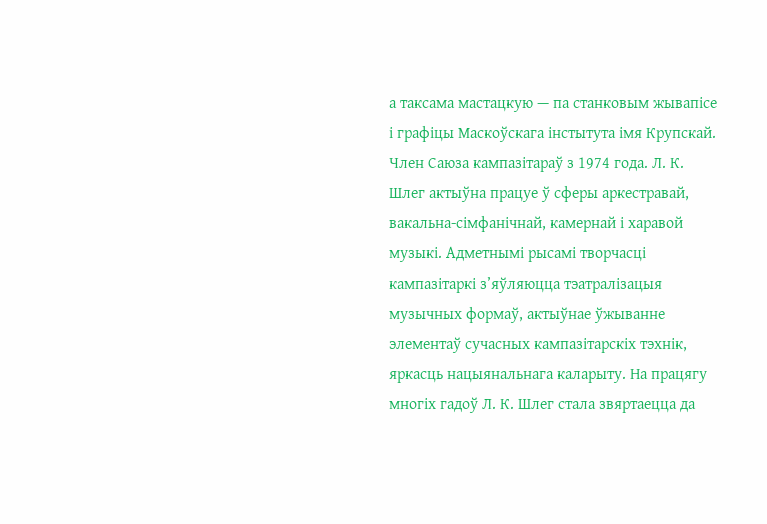а таксама мастацкую — па станковым жывапісе і графіцы Маскоўскага інстытута імя Крупскай. Член Саюза кампазітараў з 1974 года. Л. К. Шлег актыўна працуе ў сферы аркестравай, вакальна-сімфанічнай, камернай і харавой музыкі. Адметнымі рысамі творчасці кампазітаркі з’яўляюцца тэатралізацыя музычных формаў, актыўнае ўжыванне элементаў сучасных кампазітарскіх тэхнік, яркасць нацыянальнага каларыту. На працягу многіх гадоў Л. К. Шлег стала звяртаецца да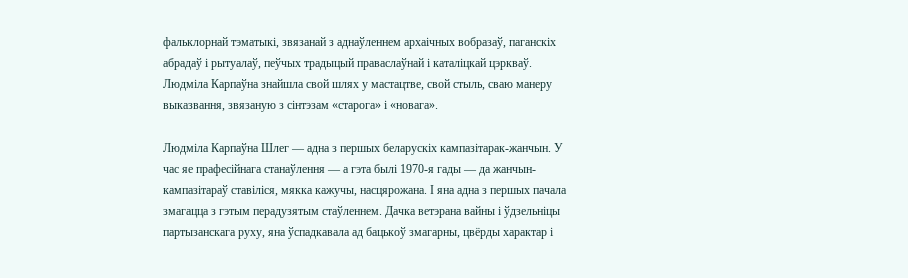фальклорнай тэматыкі, звязанай з аднаўленнем архаічных вобразаў, паганскіх абрадаў і рытуалаў, пеўчых традыцый праваслаўнай і каталіцкай цэркваў. Людміла Карпаўна знайшла свой шлях у мастацтве, свой стыль, сваю манеру выказвання, звязаную з сінтэзам «старога» і «новага».

Людміла Карпаўна Шлег — адна з першых беларускіх кампазітарак-жанчын. У час яе прафесійнага станаўлення — а гэта былі 1970-я гады — да жанчын-кампазітараў ставіліся, мякка кажучы, насцярожана. І яна адна з першых пачала змагацца з гэтым перадузятым стаўленнем. Дачка ветэрана вайны і ўдзельніцы партызанскага руху, яна ўспадкавала ад бацькоў змагарны, цвёрды характар і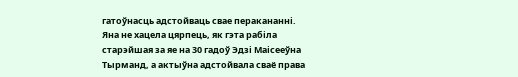гатоўнасць адстойваць свае перакананні. Яна не хацела цярпець, як гэта рабіла старэйшая за яе на 30 гадоў Эдзі Маісееўна Тырманд, а актыўна адстойвала сваё права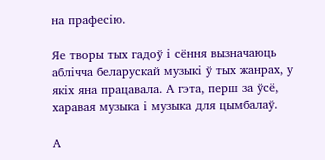на прафесію.

Яе творы тых гадоў і сёння вызначаюць аблічча беларускай музыкі ў тых жанрах, у якіх яна працавала. А гэта, перш за ўсё, харавая музыка і музыка для цымбалаў.

А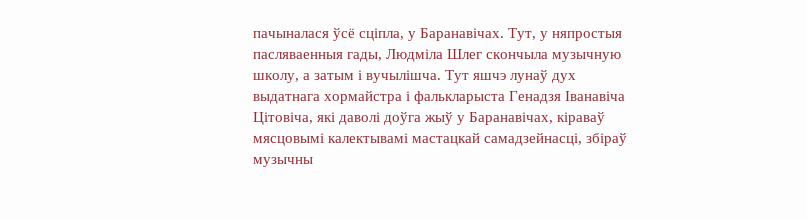пачыналася ўсё сціпла, у Баранавічах. Тут, у няпростыя пасляваенныя гады, Людміла Шлег скончыла музычную школу, а затым і вучылішча. Тут яшчэ лунаў дух выдатнага хормайстра і фалькларыста Генадзя Іванавіча Цітовіча, які даволі доўга жыў у Баранавічах, кіраваў мясцовымі калектывамі мастацкай самадзейнасці, збіраў музычны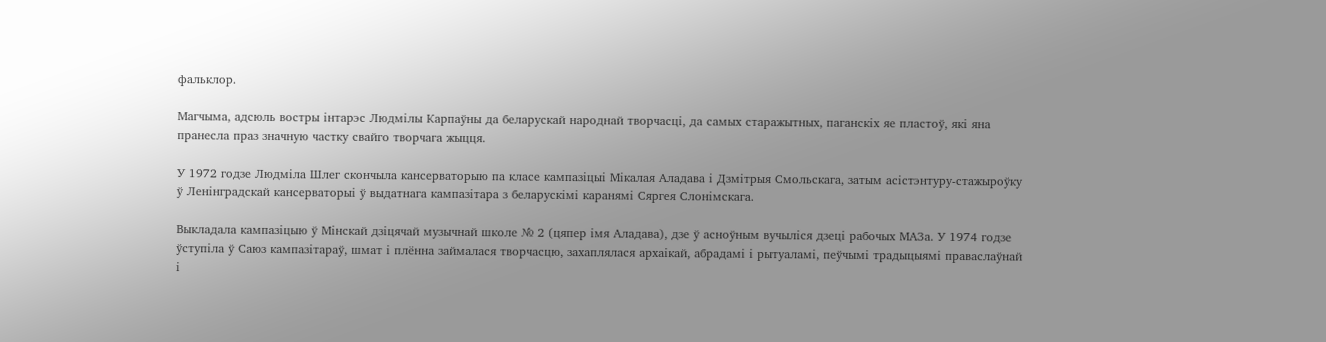фальклор.

Магчыма, адсюль востры інтарэс Людмілы Карпаўны да беларускай народнай творчасці, да самых старажытных, паганскіх яе пластоў, які яна пранесла праз значную частку свайго творчага жыцця.

У 1972 годзе Людміла Шлег скончыла кансерваторыю па класе кампазіцыі Мікалая Аладава і Дзмітрыя Смольскага, затым асістэнтуру-стажыроўку ў Ленінградскай кансерваторыі ў выдатнага кампазітара з беларускімі каранямі Сяргея Слонімскага.

Выкладала кампазіцыю ў Мінскай дзіцячай музычнай школе № 2 (цяпер імя Аладава), дзе ў асноўным вучыліся дзеці рабочых МАЗа. У 1974 годзе ўступіла ў Саюз кампазітараў, шмат і плённа займалася творчасцю, захаплялася архаікай, абрадамі і рытуаламі, пеўчымі традыцыямі праваслаўнай і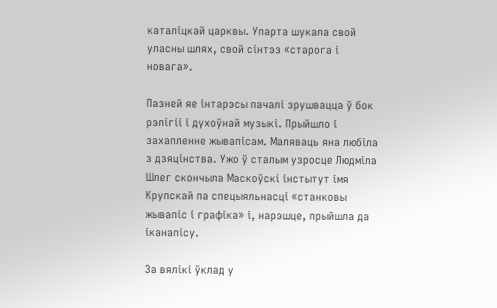каталіцкай царквы. Упарта шукала свой уласны шлях, свой сінтэз «старога і новага».

Пазней яе інтарэсы пачалі зрушвацца ў бок рэлігіі і духоўнай музыкі. Прыйшло і захапленне жывапісам. Маляваць яна любіла з дзяцінства. Ужо ў сталым узросце Людміла Шлег скончыла Маскоўскі інстытут імя Крупскай па спецыяльнасці «станковы жывапіс і графіка» і, нарэшце, прыйшла да іканапісу.

За вялікі ўклад у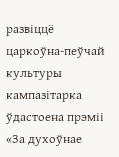развіццё царкоўна-пеўчай культуры кампазітарка ўдастоена прэміі «За духоўнае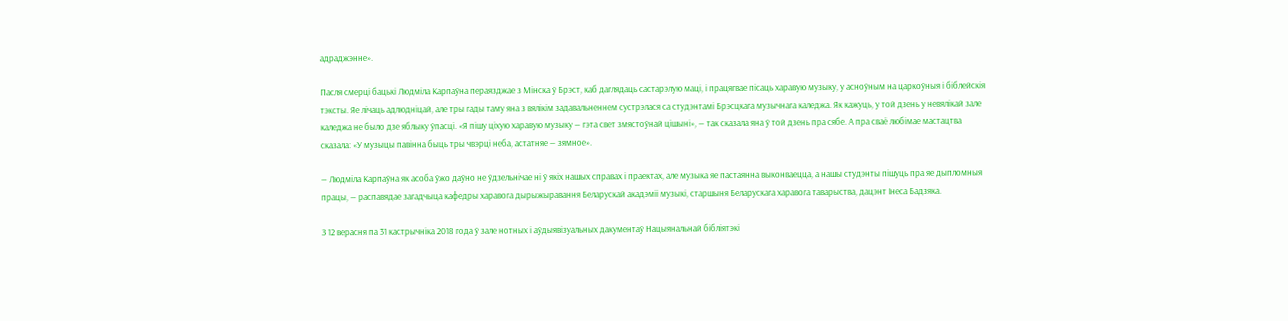адраджэнне».

Пасля смерці бацькі Людміла Карпаўна пераязджае з Мінска ў Брэст, каб даглядаць састарэлую маці, і працягвае пісаць харавую музыку, у асноўным на царкоўныя і біблейскія тэксты. Яе лічаць адлюдніцай, але тры гады таму яна з вялікім задавальненнем сустрэлася са студэнтамі Брэсцкага музычнага каледжа. Як кажуць, у той дзень у невялікай зале каледжа не было дзе яблыку ўпасці. «Я пішу ціхую харавую музыку — гэта свет змястоўнай цішыні», — так сказала яна ў той дзень пра сябе. А пра сваё любімае мастацтва сказала: «У музыцы павінна быць тры чвэрці неба, астатняе — зямное».

— Людміла Карпаўна як асоба ўжо даўно не ўдзельнічае ні ў якіх нашых справах і праектах, але музыка яе пастаянна выконваецца, а нашы студэнты пішуць пра яе дыпломныя працы, — распавядае загадчыца кафедры харавога дырыжыравання Беларускай акадэміі музыкі, старшыня Беларускага харавога таварыства, дацэнт Інеса Бадзяка.

З 12 верасня па 31 кастрычніка 2018 года ў зале нотных і аўдыявізуальных дакументаў Нацыянальнай бібліятэкі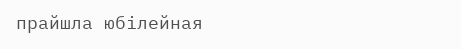прайшла юбілейная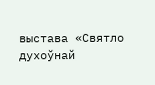выстава «Святло духоўнай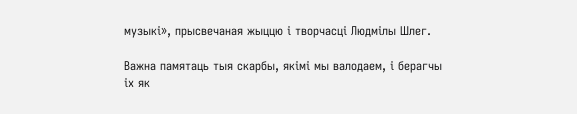музыкі», прысвечаная жыццю і творчасці Людмілы Шлег.

Важна памятаць тыя скарбы, якімі мы валодаем, і берагчы іх як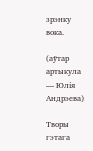зрэнку вока.

(аўтар артыкула — Юлія Андрэева)

Творы гэтага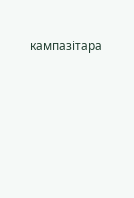кампазітара